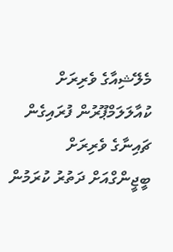މެލޭޝިއާގެ ވެރިރަށް ކުއާލަލަމްޕޫރުން ފުރައިގެން ޗައިނާގެ ވެރިރަށް ބީޖީންގްއަށް ދަތުރު ކުރަމުން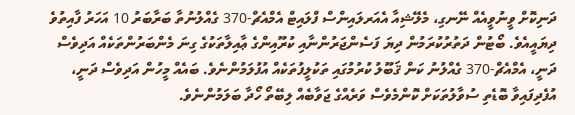ދަނިކޮށް ވީނުވީއެއް ނޭނގި، މެލޭޝިއާ އެއަރލައިންސް ފްލައިޓް އެމްއެޗް-370 ގެއްލުނުތާ ބަރާބަރު 10 އަހަރު ފާއިތުވެ ދިޔައީއެވެ. ބޯޓުން ދަތުރުކުރަމުން ދިޔަ ފަސެންޖަރުންނާއި ކުރޫއިންގެ ޢާއިލާތަކުގެ ގިނަ މެންބަރުންތަކެއް އަދިވެސް ދަނީ، އެމްއެޗް-370 ގެއްލުނު ކަން ޤަބޫލު ކުރުމުގައި ތަކުލީފުތަކެއް އުފުލަމުންނެވެ. ބައެއް މީހުން އަދިވެސް ދަނީ، އުފެދިފައިވާ ބޮޑެތި ސުވާލުތަކަށް ކޮންމެވެސް ވަރެއްގެ ޖަވާބެއް ލިބޭތޯ ހޯދާ ބަލަމުންނެވެ.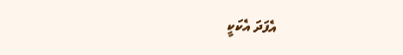އެފަދަ އެކަކީ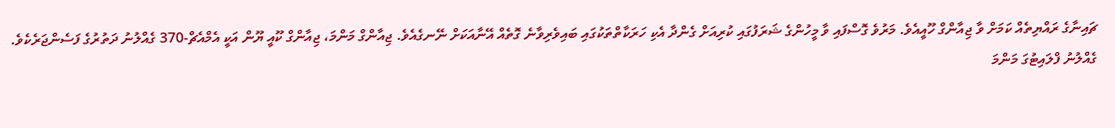ޗައިނާގެ ރައްޔިތެއް ކަމަށް ވާ ޖިއާންގް ހޫއީއެވެ. މަރުވެ ގޮސްފައި ވާ މީހުންގެ ޝަރަފުގައި ކުރިއަށް ގެންދާ އެކި ހަރަކާތްތަކުގައި ބައިވެރިވާނެ ގޮތެއް އޭނާއަކަށް ނޭނގެއެވެ. ޖިއާންގް މަންމަ، ޖިއާންގް ކޫއީ ޔޫން އަކީ އެމްއެޗް-370 ގެއްލުނު ދަތުރުގެ ފަސެންޖަރެކެވެ.
ގެއްލުނު ފްލައިޓުގަ މަންމަ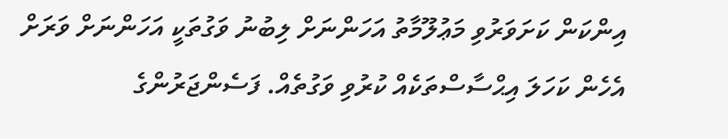އިންކަން ކަށަވަރުވި މަޢުލޫމާތު އަހަންނަށް ލިބުނު ވަގުތަކީ އަހަންނަށް ވަރަށް އެހެން ކަހަލަ އިޙްސާސްތަކެއް ކުރުވި ވަގުތެއް. ފަސެންޖަރުންގެ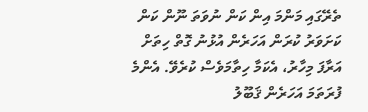ތެރޭގައި މަންމަ އިން ކަން ނުވަތަ ނޫން ކަން ކަށަވަރު ކުރަން އަހަރެން އުޅުނު ގޮތް ހިތަށް އަރާފަ މިހާރު، އެކަމާ ހިތާމަވެސް ކުރެވޭ. އެންމެ ފުރަތަމަ އަހަރެން ޤަބޫލު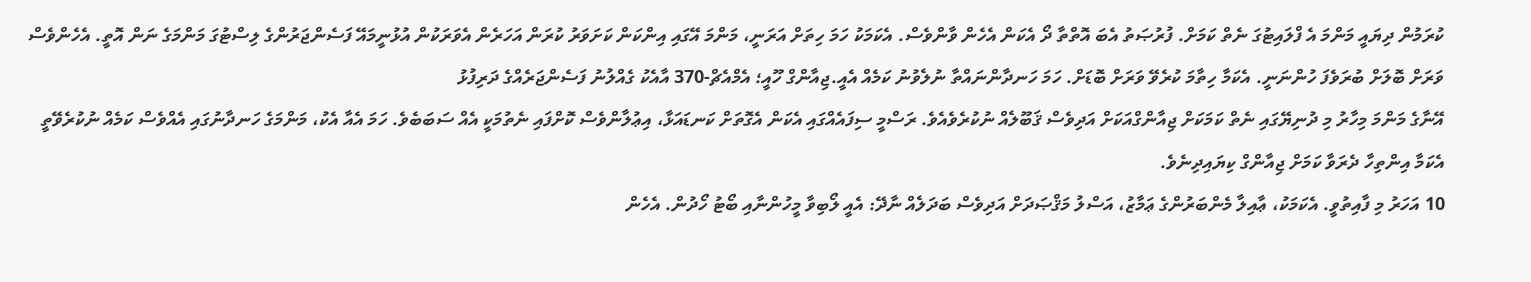ކުރަމުން ދިޔައީ މަންމަ އެ ފްލައިޓުގަ ނެތް ކަމަށް. ފުރުޞަތު އެބަ އޮތްތާ ދޯ އެކަން އެހެން ވާންވެސް. އެކަމަކު ހަމަ ހިތަށް އަރަނީ، މަންމަ އޭގައި އިންކަން ކަށަވަރު ކުރަން އަހަރެން އެވަރަކުން އުޅުނީމައޭ ފަސެންޖަރުންގެ ލިސްޓުގަ މަންމަގެ ނަން އޮތީ. އެހެންވެސް ވަރަށް ބޮލަށް ބުރަވެފަ ހުންނަނީ. އެކަމާ ހިތާމަ ކުރެވޭ ވަރަށް ބޮޑަށް. ހަމަ ހަނދާންނައްތާ ނުލެވުނު ކަމެއް އެއީ.ޖިއާންގް ހޫއީ؛ އެމްއެޗް-370 އާއެކު ގެއްލުނު ފަސެންޖަރެއްގެ ދަރިފުޅު
އޭނާގެ މަންމަ މިހާރު މި ދުނިޔޭގައި ނެތް ކަމަކަށް ޖިއާންގްއަކަށް އަދިވެސް ޤަބޫލެއް ނުކުރެވެއެވެ. ރަސްމީ ސިފައެއްގައި އެކަން އެގޮތަށް ކަނޑައަޅާ، އިޢުލާންވެސް ކޮށްފައި ނެތުމަކީ އެއް ސަބަބެވެ. ހަމަ އެއާ އެކު، މަންމަގެ ހަނދާނުގައި އެއްވެސް ކަމެއް ނުކުރެވޭތީ އެކަމާ އިންތިހާ ދެރަވާ ކަމަށް ޖިއާންގް ކިޔައިދިނެވެ.
10 އަހަރު މި ފާއިތުވީ. އެކަމަކު، ޢާއިލާ މެންބަރުންގެ ޢަމާޒު، އަސްލު މަޤްޞަދަށް އަދިވެސް ބަދަލެއް ނާދޭ: އެއީ ލޯބިވާ މީހުންނާއި ބޯޓު ހޯދުން. އެހެން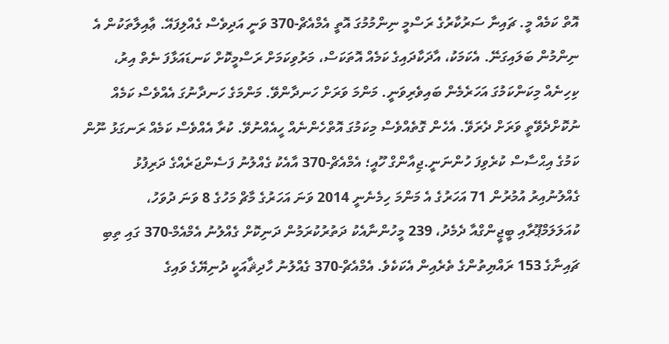އޮތް ކަމެއް މީ. ޗައިނާ ސަރުކާރުގެ ރަސްމީ ނިންމުމުގަ އޮތީ އެމްއެޗް-370 ވަނީ އަދިވެސް ގެއްލިފައޭ. ޢާއިލާތަކުން އެ ނިންމުން ބަލައިގަނޭ. އެކަމަކު، އާދަކާދައިގެ ކަމެއް އޮތަކަސް، މަރުވިކަމަށް ރަސްމީކޮށް ކަނޑައަޅާފަ ނެތް އިރު، ކިހިނެއް މިކަންކަމުގަ އަހަރެމެން ބައިވެރިވަނީ. މަންމަ ވަރަށް ހަނދާންވޭ. މަންމަގެ ހަނދާނުގަ އެއްވެސް ކަމެއް ނުކޮށްދެވޭތީ ވަރަށް ދެރަވޭ. އެހެން ގޮތެއްވެސް މިކަމުގަ އޮތްހެންނެއް ހީއެއްނުވޭ. ކުރާ އެއްވެސް ކަމެއް ރަނގަޅު ނޫން ކަމުގެ އިޙްސާސް ކުރެވިފަ ހުންނަނީ.ޖިއާންގް ހޫއީ؛ އެމްއެޗް-370 އާއެކު ގެއްލުނު ފަސެންޖަރެއްގެ ދަރިފުޅު
ގެއްލުނުއިރު އުމުރުން 71 އަހަރުގެ އެ މަންމަ ހިމެނެނީ 2014 ވަނަ އަހަރުގެ މާޗް މަހުގެ 8 ވަނަ ދުވަހު، ކުއަލަލަމްޕޫރާއި ބީޖީންގްއާ ދެމެދު، 239 މީހުންނާއެކު ދަތުރުކުރަމުން ދަނިކޮށް ގެއްލުނު އެމްއެމް-370 ގައި ތިބި ޗައިނާގެ 153 ރައްޔިތުންގެ ތެރެއިން އެކަކެވެ. އެމްއެޗް-370 ގެއްލުނު ހާދިޘާއަކީ ދުނިޔޭގެ ވައިގެ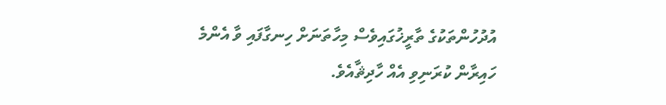އުދުހުންތަކުގެ ތާރީޚުގައިވެސް މިހާތަނަށް ހިނގާފައި ވާ އެންމެ ހައިރާން ކުރަނިވި އެއް ހާދިޘާއެވެ.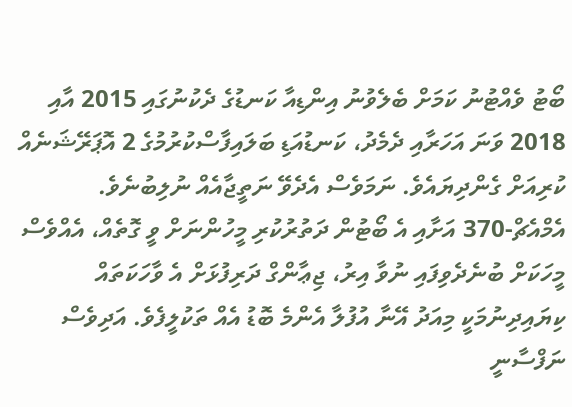ބޯޓު ވެއްޓުނު ކަމަށް ބެލެވުނު އިންޑިއާ ކަނޑުގެ ދެކުނުގައި 2015 އާއި 2018 ވަނަ އަހަރާއި ދެމެދު، ކަނޑުއަޑި ބަލައިފާސްކުރުމުގެ 2 އޮޕަރޭޝަނެއް ކުރިއަށް ގެންދިޔައެވެ. ނަމަވެސް އެދެވޭ ނަތީޖާއެއް ނުލިބުނެވެ.
އެމްއެޗް-370 އަށާއި އެ ބޯޓުން ދަތުރުކުރި މީހުންނަށް ވީ ގޮތެއް، އެއްވެސް މީހަކަށް ބުނެދެވިފައި ނުވާ އިރު، ޖިޢާންގް ދަރިފުޅަށް އެ ވާހަކަތައް ކިޔައިދިނުމަކީ މިއަދު އޭނާ އުފުލާ އެންމެ ބޮޑު އެއް ތަކުލީފެވެ. އަދިވެސް ނަފްސާނީ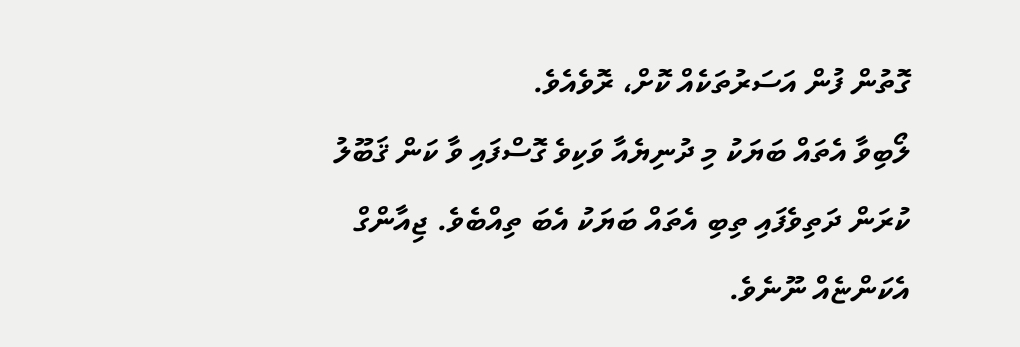ގޮތުން ފުން އަސަރުތަކެއް ކޮށް، ރޮވެއެވެ.
ލޯބިވާ އެތައް ބަޔަކު މި ދުނިޔެއާ ވަކިވެ ގޮސްފައި ވާ ކަން ޤަބޫލު ކުރަން ދަތިވެފައި ތިބި އެތައް ބަޔަކު އެބަ ތިއްބެވެ. ޖިއާންގް އެކަންޏެއް ނޫނެވެ.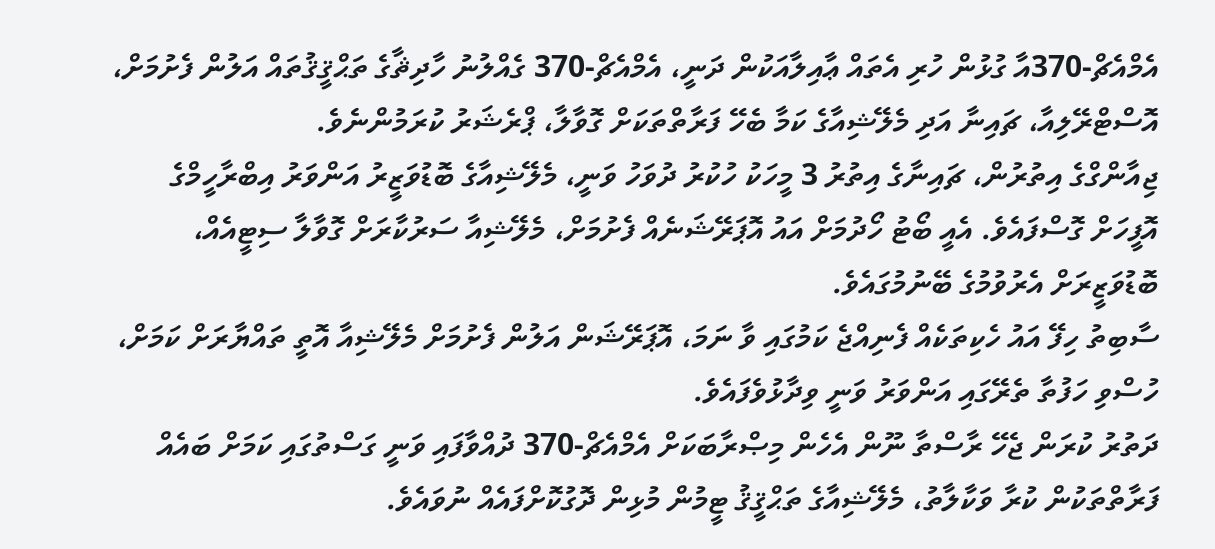އެމްއެޗް-370އާ ގުޅުން ހުރި އެތައް ޢާއިލާއަކުން ދަނީ، އެމްއެޗް-370 ގެއްލުނު ހާދިޘާގެ ތަޙްޤީޤުތައް އަލުން ފެށުމަށް، އޮސްޓްރޭލިއާ، ޗައިނާ އަދި މެލޭޝިއާގެ ކަމާ ބެހޭ ފަރާތްތަކަށް ގޮވާލާ، ޕްރެޝަރު ކުރަމުންނެވެ.
ޖިއާންގްގެ އިތުރުން، ޗައިނާގެ އިތުރު 3 މީހަކު ހުކުރު ދުވަހު ވަނީ، މެލޭޝިއާގެ ބޮޑުވަޒީރު އަންވަރު އިބްރާހީމްގެ އޮފީހަށް ގޮސްފައެވެ. އެއީ ބޯޓު ހޯދުމަށް އައު އޮޕަރޭޝަނެއް ފެށުމަށް، މެލޭޝިއާ ސަރުކާރަށް ގޮވާލާ ސިޓީއެއް، ބޮޑުވަޒީރަށް އެރުވުމުގެ ބޭނުމުގައެވެ.
ސާބިތު ހިފޭ އައު ހެކިތަކެއް ފެނިއްޖެ ކަމުގައި ވާ ނަމަ، އޮޕަރޭޝަން އަލުން ފެށުމަށް މެލޭޝިއާ އޮތީ ތައްޔާރަށް ކަމަށް، ހުސްވި ހަފުތާ ތެރޭގައި އަންވަރު ވަނީ ވިދާޅުވެފައެވެ.
ދަތުރު ކުރަން ޖެހޭ ރާސްތާ ނޫން އެހެން މިޞްރާބަކަށް އެމްއެޗް-370 ދުއްވާފައި ވަނީ ގަސްތުގައި ކަމަށް ބައެއް ފަރާތްތަކުން ކުރާ ވަކާލާތު، މެލޭޝިއާގެ ތަޙްޤީޤު ޓީމުން މުޅިން ދޮގުކޮށްފައެއް ނުވައެވެ.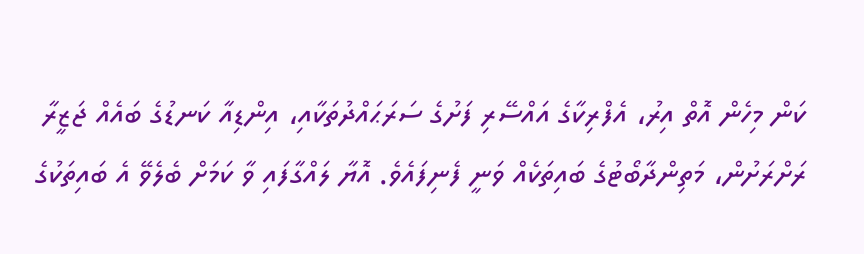ކަން މިހެން އޮތް އިރު، އެފްރިކާގެ އައްސޭރި ފަށުގެ ސަރަޙައްދުތަކާއި، އިންޑިއާ ކަނޑުގެ ބައެއް ޖަޒީރާ ރަށްރަށުން، މަތިންދާބޯޓުގެ ބައިތަކެއް ވަނީ ފެނިފައެވެ. އޮޔާ ލައްގާފައި ވާ ކަމަށް ބެލެވޭ އެ ބައިތަކުގެ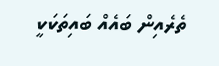ތެރެއިން ބައެއް ބައިތަކަކީ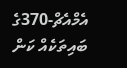އެމްއެޗް-370ގެ ބައިތަކެއް ކަން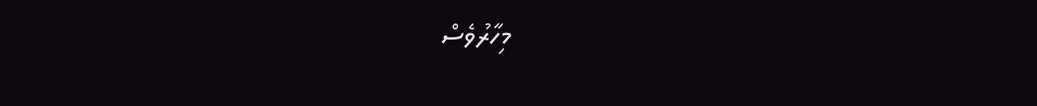މިހާރުވެސް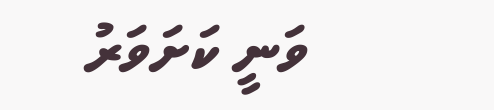ވަނީ ކަށަވަރު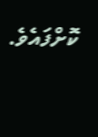ކޮށްފައެވެ.